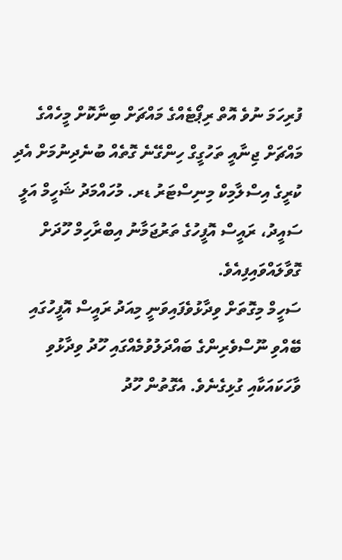ފުރިހަމަ ނުވެ އޮތް ރިޕޯޓެއްގެ މައްޗަށް ބިނާކޮށް މީހެއްގެ މައްޗަށް ޖިނާއީ ތަހުގީގް ހިންގޭނެ ގޮތެއް ބުނެދިނުމަށް އެދި ކުރީގެ އިސްލާމިކް މިނިސްޓަރު ޑރ. މުހައްމަދު ޝަހީމް އަލީ ސައީދު، ރައީސް އޮފީހުގެ ތަރުޖަމާނު އިބްރާހިމް ހޫދަށް ގޮވާލައްވައިފިއެވެ.
ސަހީމް މިގޮތަށް ވިދާޅުވެފައިވަނީ މިއަދު ރައީސް އޮފީހުގައި ބޭއްވި ނޫސްވެރިންގެ ބައްދަލުވުމެއްގައި ހޫދު ވިދާޅުވި ވާހަކައަކާއި ގުޅިގެނެވެ. އެގޮތުން ހޫދު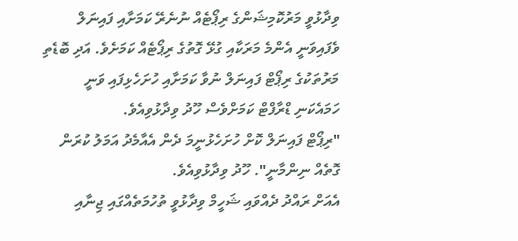ވިދާޅުވީ މަރުކޮމިޝަންގެ ރިޕޯޓެއް ނުނެރޭ ކަމަށާއި ފައިނަލް ވެފައިވަނީ އެންމެ މަރަކާއި ގުޅޭ ގޮތުގެ ރިޕޯޓެއް ކަމަށެވެ. އަދި ބޮޑެތި މަރުތަކުގެ ރިޕޯޓް ފައިނަލް ނުވާ ކަމަށާއި ހުށަހެޅިފައި ވަނީ ހަމައެކަނި ޑްރާފްޓް ކަމަށްވެސް ހޫދު ވިދާޅުވިއެވެ.
"ރިޕޯޓް ފައިނަލް ކޮށް ހުށަހެޅުނީމަ ދެން އެއާމެދު އަމަލު ކުރަން ގޮތެއް ނިންމާނީ". ހޫދު ވިދާޅުވިއެވެ.
އެއަށް ރައްދު ދެއްވައި ޝަހީމް ވިދާޅުވީ ތުހުމަތެއްގައި ޖިނާއި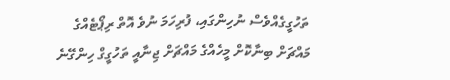ތަހުގީގެއްވެސް ނުހިންގައި، ފުރިހަމަ ނުވެ އޮތް ރިޕޯޓެއްގެ މައްޗަށް ބިނާކޮށް މީހެއްގެ މައްޗަށް ޖިނާއީ ތަހުގީގް ހިންގޭނެ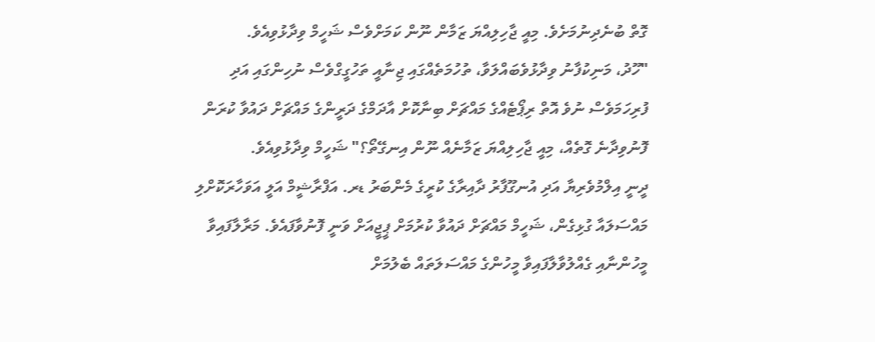ގޮތް ބުނެދިނުމަށެވެ. މިއީ ޖާހިލިއްޔަ ޒަމާން ނޫން ކަމަށްވެސް ޝަހީމް ވިދާޅުވިއެވެ.
"ހޫދު، މަނިކުފާނު ވިދާޅުވެބައްލަވާ، ތުހުމަތެއްގައި ޖިނާއީ ތަހުގީގްވެސް ނުހިންގައި އަދި ފުރިހަމަވެސް ނުވެ އޮތް ރިޕޯޓެއްގެ މައްޗަށް ބިނާކޮށް އާދަމްގެ ދަރީންގެ މައްޗަށް ދައުވާ ކުރަން ފޮނުވިދާނެ ގޮތެއް، މިއީ ޖާހިލިއްޔަ ޒަމާނެއް ނޫން އިނގޭތޯ؟" ޝަހީމް ވިދާޅުވިއެވެ.
ދީނީ އިލްމުވެރިޔާ އަދި އުނގޫފާރު ދާއިރާގެ ކުރީގެ މެންބަރު ޑރ. އަފްރާޝީމް އަލީ އަވަހާރަކޮށްލި މައްސަލައާ ގުޅިގެން، ޝަހީމް މައްޗަށް ދައުވާ ކުރުމަށް ޕީޖީއަށް ވަނީ ފޮނުވާފައެވެ. މަރާލާފައިވާ މީހުންނާއި ގެއްލުވާލާފައިވާ މީހުންގެ މައްސަލަތައް ބެލުމަށް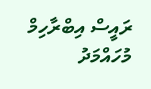ރައީސް އިބްރާހިމް މުހައްމަދު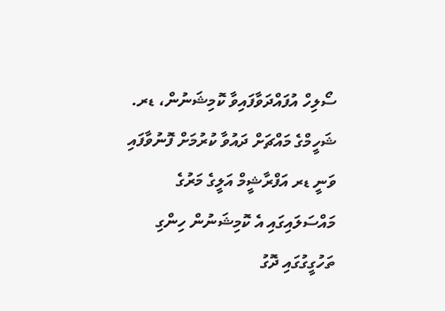ސޯލިހް އުފައްދަވާފައިވާ ކޮމިޝަނުން، ޑރ. ޝަހީމްގެ މައްޗަށް ދައުވާ ކުރުމަށް ފޮނުވާފައި ވަނީ ޑރ އަފްރާޝީމް އަލީގެ މަރުގެ މައްސަލައިގައި އެ ކޮމިޝަނުން ހިންގި ތަހުގީގުގައި ދޮގު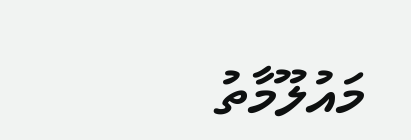މައުލޫމާތު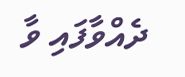ދެއްވާފައި ވާ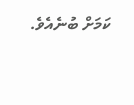ކަމަށް ބުނެއެވެ.